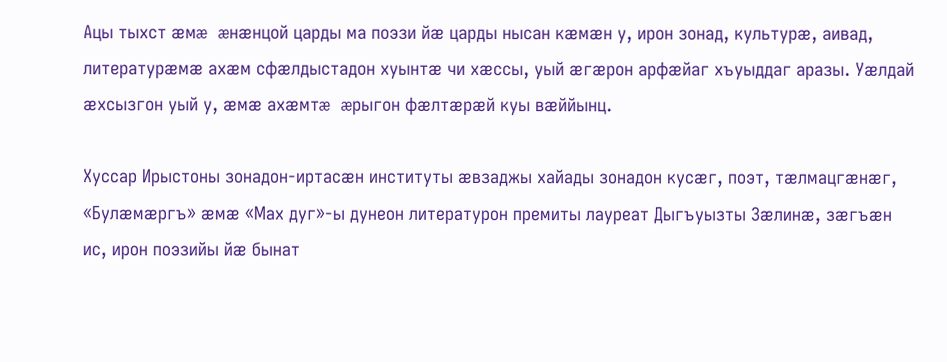Ацы тыхст æмæ æнæнцой царды ма поэзи йæ царды нысан кæмæн у, ирон зонад, культурæ, аивад, литературæмæ ахæм сфæлдыстадон хуынтæ чи хæссы, уый æгæрон арфæйаг хъуыддаг аразы. Уæлдай æхсызгон уый у, æмæ ахæмтæ æрыгон фæлтæрæй куы вæййынц.

Хуссар Ирыстоны зонадон-иртасæн институты æвзаджы хайады зонадон кусæг, поэт, тæлмацгæнæг, «Булæмæргъ» æмæ «Мах дуг»-ы дунеон литературон премиты лауреат Дыгъуызты Зæлинæ, зæгъæн ис, ирон поэзийы йæ бынат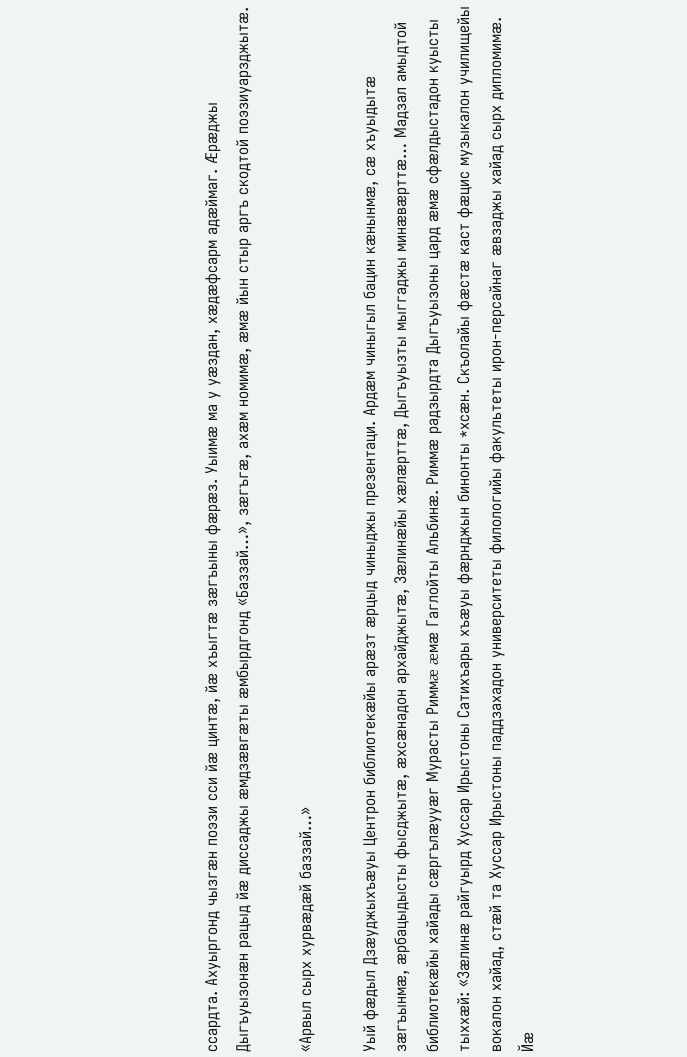ссардта. Ахуыргонд чызгæн поэзи сси йæ цинтæ, йæ хъыгтæ зæгъыны фæрæз. Уыимæ ма у уæздан, хæдæфсарм адæймаг. Æрæджы Дыгъуызонæн рацыд йæ диссаджы æмдзæвгæты æмбырдгонд «Баззай…», зæгъгæ, ахæм номимæ, æмæ йын стыр аргъ скодтой поэзиуарзджытæ.

«Арвыл сырх хурвæдæй баззай…»

Уый фæдыл Дзæуджыхъæуы Центрон библиотекæйы арæзт æрцыд чиныджы презентаци. Ардæм чиныгыл бацин кæнынмæ, сæ хъуыдытæ зæгъынмæ, æрбацыдысты фысджытæ, æхсæнадон архайджытæ, Зæлинæйы хæлæрттæ, Дыгъуызты мыггаджы минæвæрттæ… Мадзал амыдтой библиотекæйы хайады сæргълæууæг Мурасты Риммæ æмæ Гаглойты Альбинæ. Риммæ радзырдта Дыгъуызоны цард æмæ сфæлдыстадон куысты тыххæй: «Зæлинæ райгуырд Хуссар Ирыстоны Сатихъары хъæуы фæрнджын бинонты *хсæн. Скъолайы фæстæ каст фæцис музыкалон училищейы вокалон хайад, стæй та Хуссар Ирыстоны паддзахадон университеты филологийы факультеты ирон-персайнаг æвзаджы хайад сырх дипломимæ. Йæ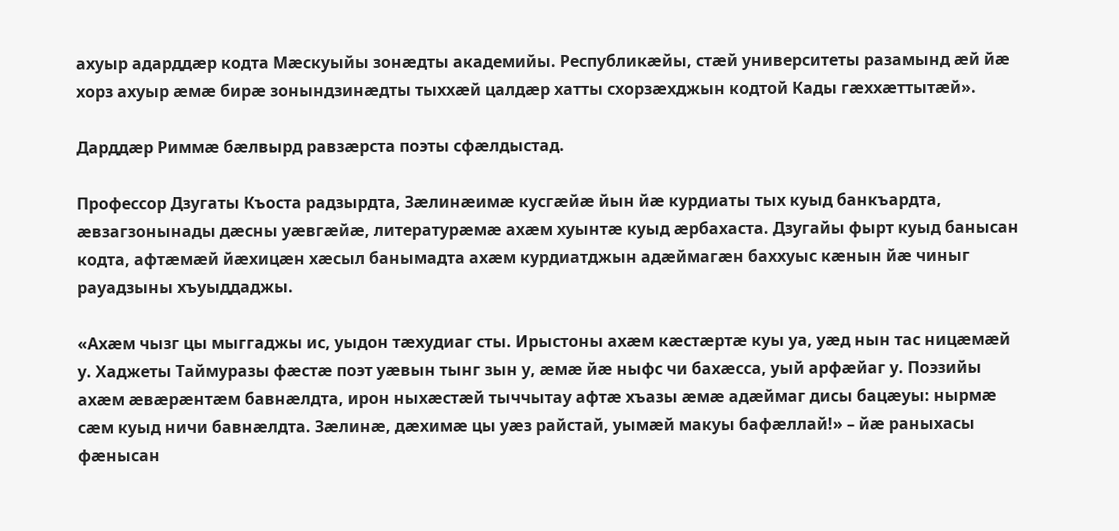ахуыр адарддæр кодта Мæскуыйы зонæдты академийы. Республикæйы, стæй университеты разамынд æй йæ хорз ахуыр æмæ бирæ зонындзинæдты тыххæй цалдæр хатты схорзæхджын кодтой Кады гæххæттытæй».

Дарддæр Риммæ бæлвырд равзæрста поэты сфæлдыстад.

Профессор Дзугаты Къоста радзырдта, Зæлинæимæ кусгæйæ йын йæ курдиаты тых куыд банкъардта, æвзагзонынады дæсны уæвгæйæ, литературæмæ ахæм хуынтæ куыд æрбахаста. Дзугайы фырт куыд банысан кодта, афтæмæй йæхицæн хæсыл банымадта ахæм курдиатджын адæймагæн баххуыс кæнын йæ чиныг рауадзыны хъуыддаджы.

«Ахæм чызг цы мыггаджы ис, уыдон тæхудиаг сты. Ирыстоны ахæм кæстæртæ куы уа, уæд нын тас ницæмæй у. Хаджеты Таймуразы фæстæ поэт уæвын тынг зын у, æмæ йæ ныфс чи бахæсса, уый арфæйаг у. Поэзийы ахæм æвæрæнтæм бавнæлдта, ирон ныхæстæй тыччытау афтæ хъазы æмæ адæймаг дисы бацæуы: нырмæ сæм куыд ничи бавнæлдта. Зæлинæ, дæхимæ цы уæз райстай, уымæй макуы бафæллай!» – йæ раныхасы фæнысан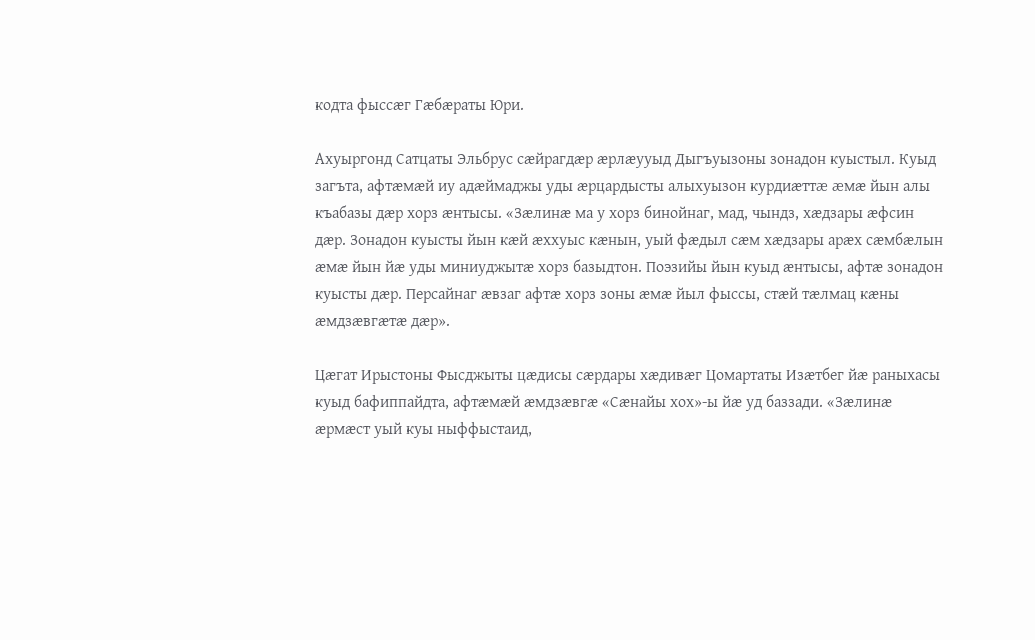кодта фыссæг Гæбæраты Юри.

Ахуыргонд Сатцаты Эльбрус сæйрагдæр æрлæууыд Дыгъуызоны зонадон куыстыл. Куыд загъта, афтæмæй иу адæймаджы уды æрцардысты алыхуызон курдиæттæ æмæ йын алы къабазы дæр хорз æнтысы. «Зæлинæ ма у хорз бинойнаг, мад, чындз, хæдзары æфсин дæр. Зонадон куысты йын кæй æххуыс кæнын, уый фæдыл сæм хæдзары арæх сæмбæлын æмæ йын йæ уды миниуджытæ хорз базыдтон. Поэзийы йын куыд æнтысы, афтæ зонадон куысты дæр. Персайнаг æвзаг афтæ хорз зоны æмæ йыл фыссы, стæй тæлмац кæны æмдзæвгæтæ дæр».

Цæгат Ирыстоны Фысджыты цæдисы сæрдары хæдивæг Цомартаты Изæтбег йæ раныхасы куыд бафиппайдта, афтæмæй æмдзæвгæ «Сæнайы хох»-ы йæ уд баззади. «Зæлинæ æрмæст уый куы ныффыстаид,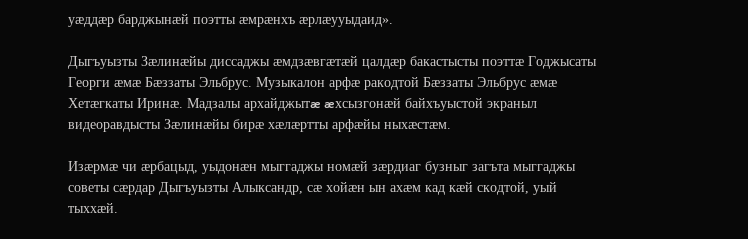уæддæр барджынæй поэтты æмрæнхъ æрлæууыдаид».

Дыгъуызты Зæлинæйы диссаджы æмдзæвгæтæй цалдæр бакастысты поэттæ Годжысаты Георги æмæ Бæззаты Эльбрус. Музыкалон арфæ ракодтой Бæззаты Эльбрус æмæ Хетæгкаты Иринæ. Мадзалы архайджытæ æхсызгонæй байхъуыстой экраныл видеоравдысты Зæлинæйы бирæ хæлæртты арфæйы ныхæстæм.

Изæрмæ чи æрбацыд, уыдонæн мыггаджы номæй зæрдиаг бузныг загъта мыггаджы советы сæрдар Дыгъуызты Алыксандр, сæ хойæн ын ахæм кад кæй скодтой, уый тыххæй.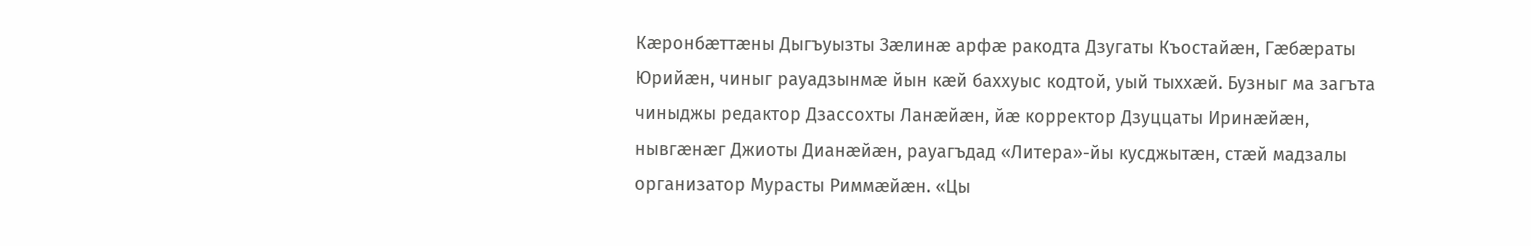Кæронбæттæны Дыгъуызты Зæлинæ арфæ ракодта Дзугаты Къостайæн, Гæбæраты Юрийæн, чиныг рауадзынмæ йын кæй баххуыс кодтой, уый тыххæй. Бузныг ма загъта чиныджы редактор Дзассохты Ланæйæн, йæ корректор Дзуццаты Иринæйæн, нывгæнæг Джиоты Дианæйæн, рауагъдад «Литера»-йы кусджытæн, стæй мадзалы организатор Мурасты Риммæйæн. «Цы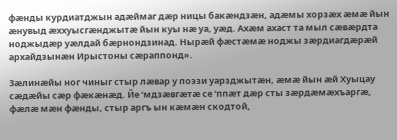фæнды курдиатджын адæймаг дæр ницы бакæндзæн, адæмы хорзæх æмæ йын æнувыд æххуысгæнджытæ йын куы нæ уа, уæд. Ахæм ахаст та мыл сæвæрдта ноджыдæр уæлдай бæрнондзинад. Нырæй фæстæмæ ноджы зæрдиагдæрæй архайдзынæн Ирыстоны сæраппонд».

Зæлинæйы ног чиныг стыр лæвар у поэзи уарзджытæн, æмæ йын æй Хуыцау сæдæйы сæр фæкæнæд. Йе ‘мдзæвгæтæ се ‘ппæт дæр сты зæрдæмæхъаргæ, фæлæ мæн фæнды, стыр аргъ ын кæмæн скодтой,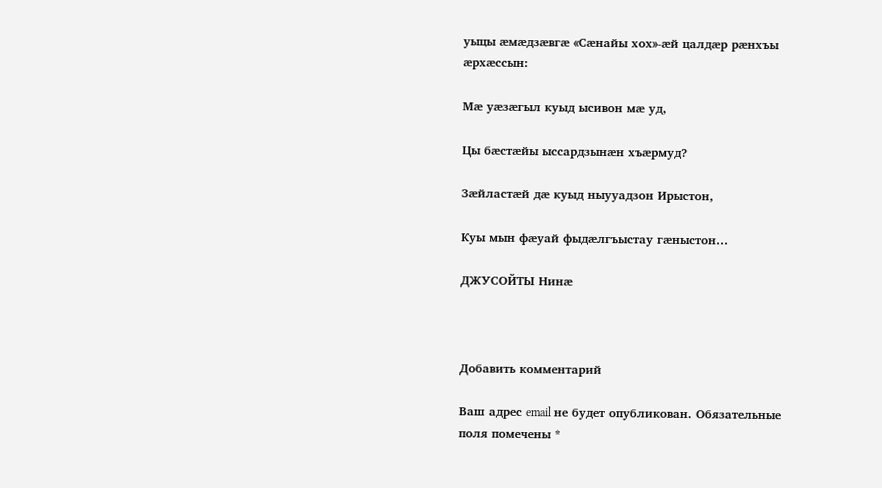уыцы æмæдзæвгæ «Сæнайы хох»-æй цалдæр рæнхъы æрхæссын:

Мæ уæзæгыл куыд ысивон мæ уд,

Цы бæстæйы ыссардзынæн хъæрмуд?

Зæйластæй дæ куыд ныууадзон Ирыстон,

Куы мын фæуай фыдæлгъыстау гæныстон…

ДЖУСОЙТЫ Нинæ



Добавить комментарий

Ваш адрес email не будет опубликован. Обязательные поля помечены *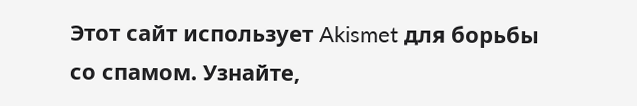Этот сайт использует Akismet для борьбы со спамом. Узнайте,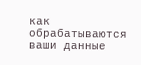как обрабатываются ваши данные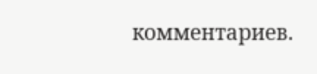комментариев.